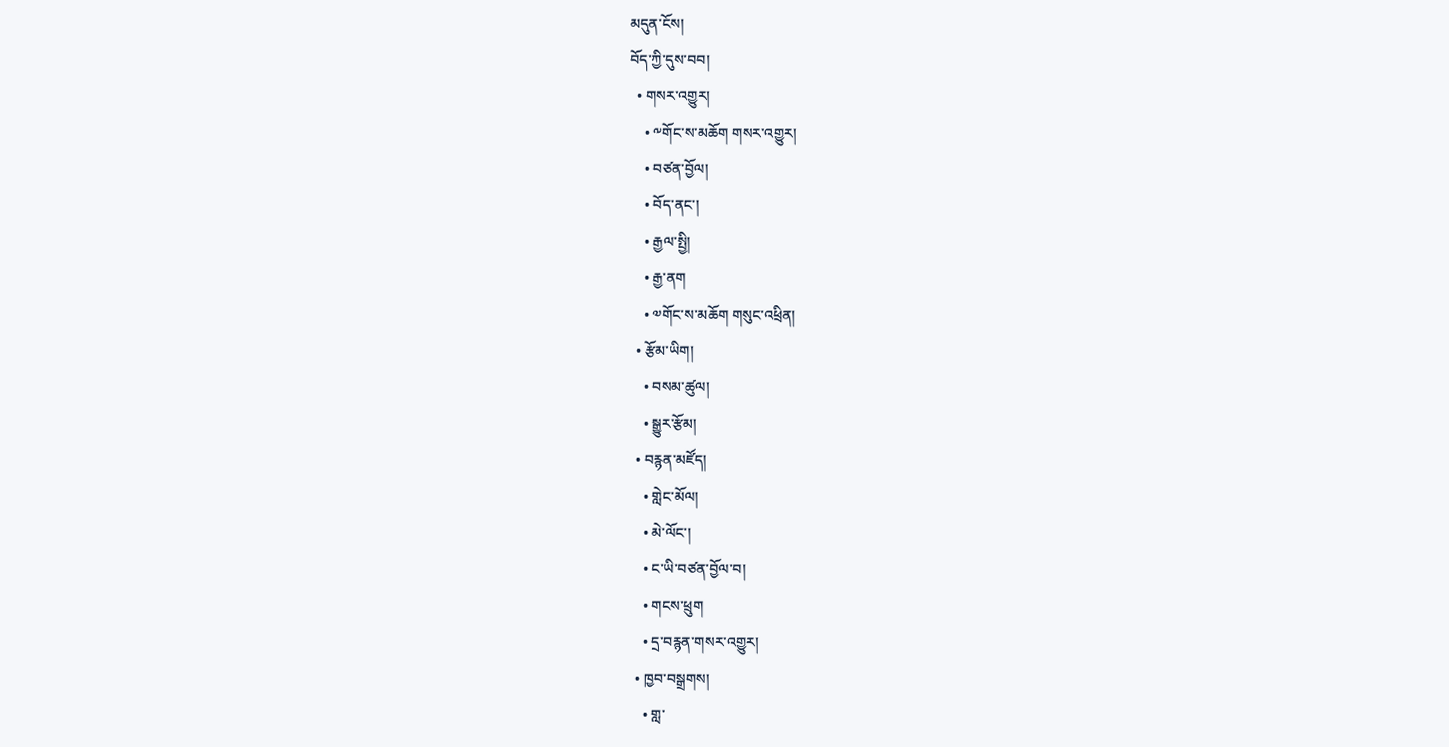མདུན་ངོས།
བོད་ཀྱི་དུས་བབ།
  • གསར་འགྱུར།
    • ༸གོང་ས་མཆོག གསར་འགྱུར།
    • བཙན་བྱོལ།
    • བོད་ནང་།
    • རྒྱལ་སྤྱི།
    • རྒྱ་ནག
    • ༧གོང་ས་མཆོག གསུང་འཕྲིན།
  • རྩོམ་ཡིག།
    • བསམ་ཚུལ།
    • སྒྱུར་རྩོམ།
  • བརྙན་མཛོད།
    • གླེང་མོལ།
    • མེ་ལོང་།
    • ང་ཡི་བཙན་བྱོལ་བ།
    • གངས་ཕྲུག
    • དྲ་བརྙན་གསར་འགྱུར།
  • ཁྱབ་བསྒྲགས།
    • གླ་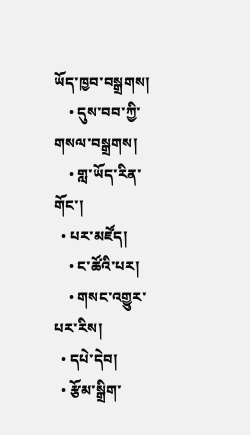ཡོད་ཁྱབ་བསྒྲགས།
    • དུས་བབ་ཀྱི་གསལ་བསྒྲགས།
    • གླ་ཡོད་རིན་གོང་།
  • པར་མཛོད།
    • ང་ཚོའི་པར།
    • གསང་འགྱུར་པར་རིས།
  • དཔེ་དེབ།
  • རྩོམ་སྒྲིག་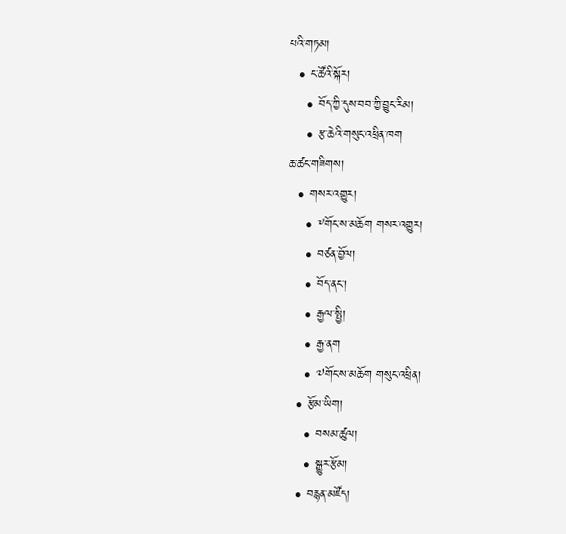པའི་གཏམ།
  • ང་ཚོའི་སྐོར།
    • བོད་ཀྱི་དུས་བབ་ཀྱི་བྱུང་རིམ།
    • རྩ་ཆེའི་གསུང་འཕྲིན་ཁག
ཆ་ཚང་གཟིགས།
  • གསར་འགྱུར།
    • ༸གོང་ས་མཆོག གསར་འགྱུར།
    • བཙན་བྱོལ།
    • བོད་ནང་།
    • རྒྱལ་སྤྱི།
    • རྒྱ་ནག
    • ༧གོང་ས་མཆོག གསུང་འཕྲིན།
  • རྩོམ་ཡིག།
    • བསམ་ཚུལ།
    • སྒྱུར་རྩོམ།
  • བརྙན་མཛོད།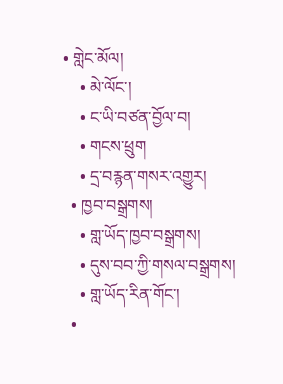• གླེང་མོལ།
    • མེ་ལོང་།
    • ང་ཡི་བཙན་བྱོལ་བ།
    • གངས་ཕྲུག
    • དྲ་བརྙན་གསར་འགྱུར།
  • ཁྱབ་བསྒྲགས།
    • གླ་ཡོད་ཁྱབ་བསྒྲགས།
    • དུས་བབ་ཀྱི་གསལ་བསྒྲགས།
    • གླ་ཡོད་རིན་གོང་།
  •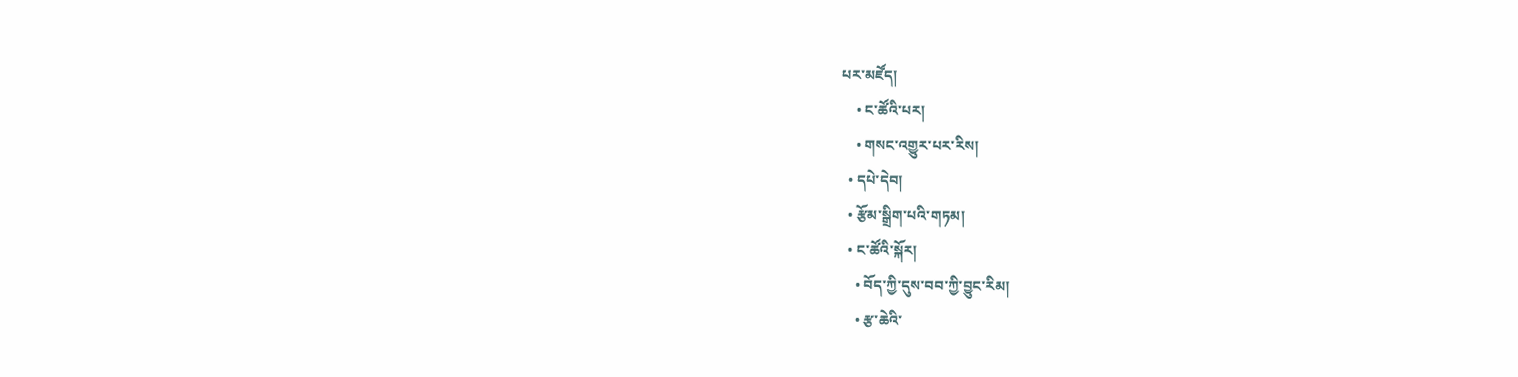པར་མཛོད།
    • ང་ཚོའི་པར།
    • གསང་འགྱུར་པར་རིས།
  • དཔེ་དེབ།
  • རྩོམ་སྒྲིག་པའི་གཏམ།
  • ང་ཚོའི་སྐོར།
    • བོད་ཀྱི་དུས་བབ་ཀྱི་བྱུང་རིམ།
    • རྩ་ཆེའི་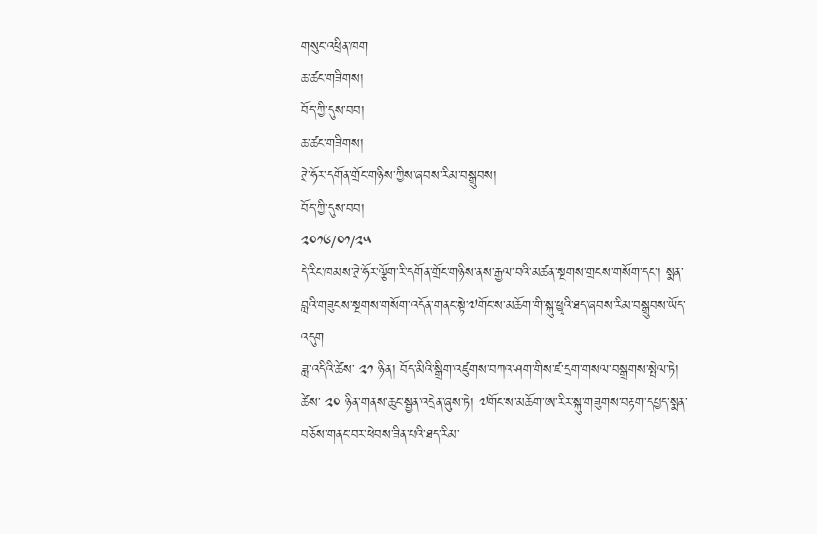གསུང་འཕྲིན་ཁག
ཆ་ཚང་གཟིགས།
བོད་ཀྱི་དུས་བབ།
ཆ་ཚང་གཟིགས།
ཊྲེ་ཧོར་དགོན་གྲོང་གཉིས་ཀྱིས་ཞབས་རིམ་བསྒྲུབས།
བོད་ཀྱི་དུས་བབ།
༢༠༡༦/༠༡/༢༥
དེ་རིང་ཁམས་ཊྲེ་ཧོར་ལྕོག་རི་དགོན་གྲོང་གཉིས་ནས་རྒྱལ་བའི་མཚན་སྔགས་གྲངས་གསོག་དང་། སྨན་བླའི་གཟུངས་སྔགས་གསོག་འདོན་གནང་སྟེ་༧གོང་ས་མཆོག་གི་སྐུ་ཕྱྭའི་ཐད་ཞབས་རིམ་བསྒྲུབས་ཡོད་འདུག
ཟླ་འདིའི་ཚེས་ ༢༡ ཉིན། བོད་མིའི་སྒྲིག་འཛུགས་བཀའ་ཤག་གིས་ཛ་དྲག་གསལ་བསྒྲགས་སྤེལ་ཏེ། ཚེས་ ༢༠ ཉིན་གནས་ཆུང་སྦྱན་འདྲེན་ཞུས་ཏེ། ༧གོང་ས་མཆོག་ཨ་རིར་སྐུ་གཟུགས་བརྟག་དཔྱད་སྨན་བཅོས་གནང་བར་ཕེབས་ཟིན་པའི་ཐད་རིམ་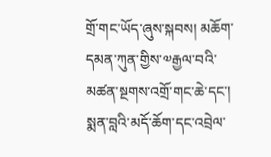གྲོ་གང་ཡོད་ཞུས་སྐབས། མཆོག་དམན་ཀུན་གྱིས་༧རྒྱལ་བའི་མཚན་སྔགས་འགྲོ་གང་ཆེ་དང་། སྨན་བླའི་མདོ་ཆོག་དང་འབྲེལ་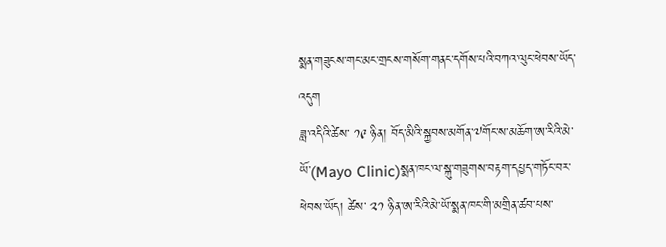སྨན་གཟུངས་གང་མང་གྲངས་གསོག་གནང་དགོས་པའི་བཀའ་ལུང་ཕེབས་ཡོད་འདུག
ཟླ་འདིའི་ཚེས་ ༡༩ ཉིན། བོད་མིའི་སྐྱབས་མགོན་༧གོང་ས་མཆོག་ཨ་རིའི་མེ་ཡོ་(Mayo Clinic)སྨན་ཁང་ལ་སྐུ་གཟུགས་བརྟག་དཔྱད་གཏོང་བར་ཕེབས་ཡོད། ཚེས་ ༢༡ ཉིན་ཨ་རིའི་མེ་ཡོ་སྨན་ཁང་གི་མགྲིན་ཚབ་པས་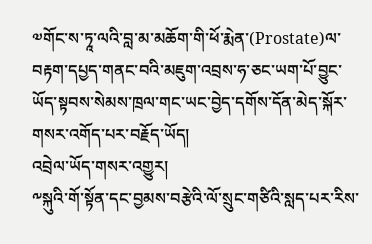༧གོང་ས་ཏཱ་ལའི་བླ་མ་མཆོག་གི་ཕོ་རྨེན་(Prostate)ལ་བརྟག་དཔྱད་གནང་བའི་མཇུག་འབྲས་ཧ་ཅང་ཡག་པོ་བྱུང་ཡོད་སྟབས་སེམས་ཁྲལ་གང་ཡང་བྱེད་དགོས་དོན་མེད་སྐོར་གསར་འགོད་པར་བརྗོད་ཡོད།
འབྲེལ་ཡོད་གསར་འགྱུར།
༸སྐུའི་གོ་སྟོན་དང་བྱམས་བརྩེའི་ལོ་སྲུང་གཙིའི་སླད་པར་རིས་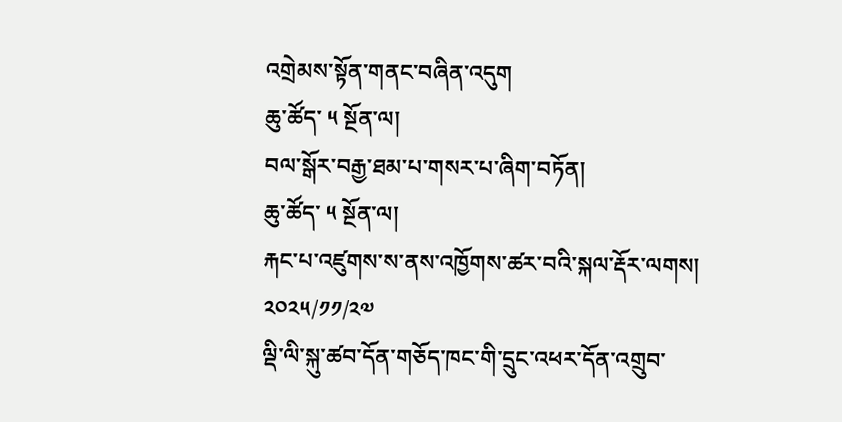འགྲེམས་སྟོན་གནང་བཞིན་འདུག
ཆུ་ཚོད་ ༥ སྔོན་ལ།
བལ་སྒོར་བརྒྱ་ཐམ་པ་གསར་པ་ཞིག་བཏོན།
ཆུ་ཚོད་ ༥ སྔོན་ལ།
རྐང་པ་འཛུགས་ས་ནས་འཁྱོགས་ཚར་བའི་སྐལ་རྡོར་ལགས།
༢༠༢༥/༡༡/༢༧
ལྡི་ལི་སྐུ་ཚབ་དོན་གཅོད་ཁང་གི་དྲུང་འཕར་དོན་འགྲུབ་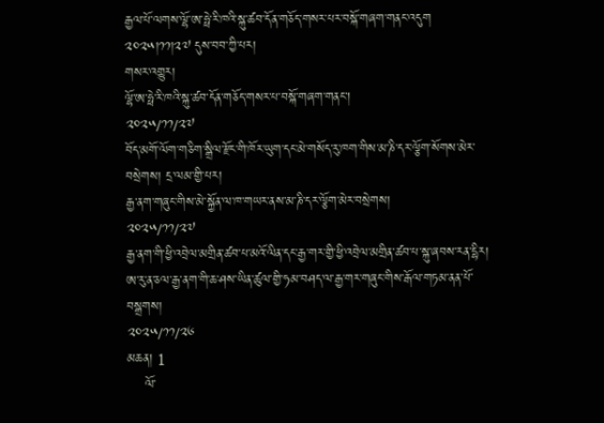རྒྱལ་པོ་ལགས་ལྷོ་ཨ་ཧྥེ་རི་ཁའི་སྐུ་ཚབ་དོན་གཅོད་གསར་པར་བསྐོ་གཞག་གནང་འདུག ༢༠༢༥།༡༡།༢༧ དུས་བབ་ཀྱི་པར།
གསར་འགྱུར།
ལྷོ་ཨ་ཧྥེ་རི་ཁའི་སྐུ་ཚབ་དོན་གཅོད་གསར་པ་བསྐོ་གཞག་གནང་།
༢༠༢༥/༡༡/༢༧
བོད་མགོ་ལོག་གཅིག་སྒྲིལ་རྫོང་གི་ཁོར་ཡུག་དང་མེ་གསོད་རུ་ཁག་གིས་མ་ཎི་དར་ལྕོག་སོགས་མེར་བསྲེགས། དྲ་ལམ་གྱི་པར།
རྒྱ་ནག་གཞུང་གིས་མེ་སྐྱོན་ལ་ཁ་གཡར་ནས་མ་ཎི་དར་ལྕོག་མེར་བསྲེགས།
༢༠༢༥/༡༡/༢༧
རྒྱ་ནག་གི་ཕྱི་འབྲེལ་མགྲིན་ཚབ་པ་མའོ་ལིན་དང་རྒྱ་གར་གྱི་ཕྱི་འབྲེལ་མགྲིན་ཚབ་པ་སྐུ་ཞབས་རན་དྷིར།
ཨ་རུ་ན་ཅལ་རྒྱ་ནག་གི་ཆ་ཤས་ཡིན་ཚུལ་གྱི་ཧམ་བཤད་ལ་རྒྱ་གར་གཞུང་གིས་རྒོལ་གཏམ་ནན་པོ་བསྒྲགས།
༢༠༢༥/༡༡/༢༦
མཆན། 1
    ལོ་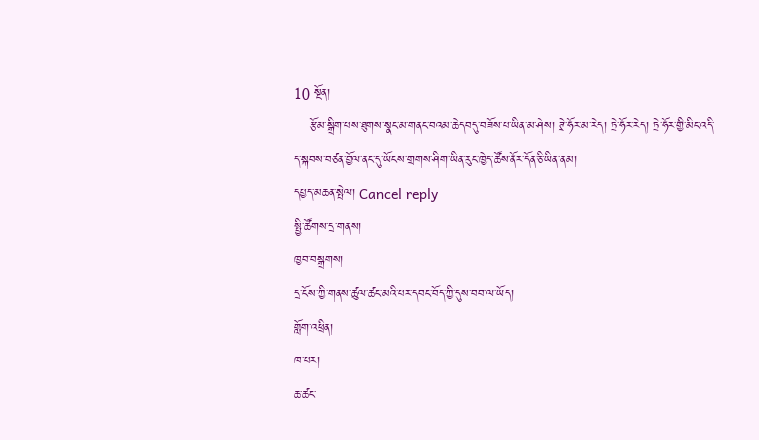10 སྔོན།
    རྩོམ་སྒྲིག་པས་ཐུགས་སྣང་མ་གནང་བའམ་ཆེདབདུ་བཟོས་པ་ཡིན་མ་ཤེས། ཊྲེ་ཧོར་མ་རེད། ཏྲེ་ཧོར་རེད། ཏྲེ་ཧོར་གྱི་མིང་འདི་ད་སྐབས་བཙན་བྱོལ་ནང་དུ་ཡོངས་གྲགས་ཤིག་ཡིན་རུང་ཁྱེད་ཚོས་ནོར་དོན་ཅི་ཡིན་ནམ།
དཔྱད་མཆན་སྤེལ། Cancel reply
སྤྱི་ཚོགས་དྲ་གནས།
ཁྱབ་བསྒྲགས།
དྲ་ངོས་ཀྱི་གནས་ཚུལ་ཚང་མའི་པར་དབང་བོད་ཀྱི་དུས་བབ་ལ་ཡོད།
གློག་འཕྲིན།
ཁ་པར།
ཆ་ཚང་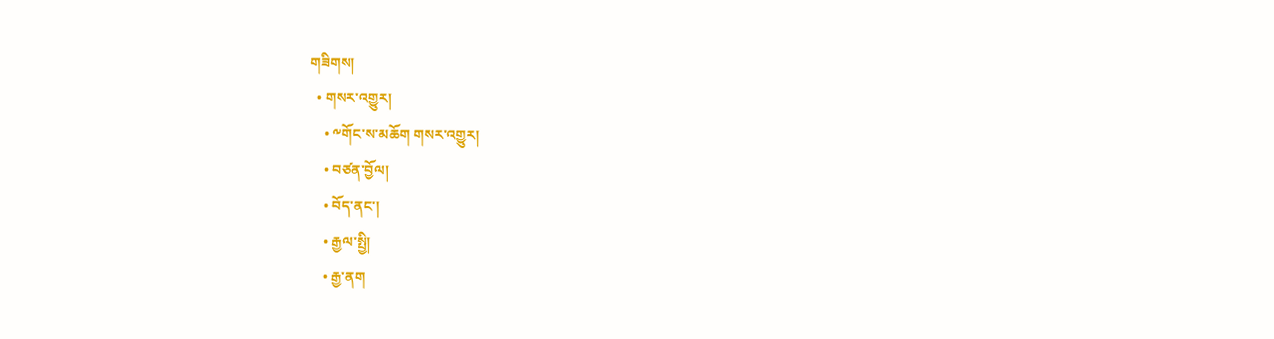གཟིགས།
  • གསར་འགྱུར།
    • ༸གོང་ས་མཆོག གསར་འགྱུར།
    • བཙན་བྱོལ།
    • བོད་ནང་།
    • རྒྱལ་སྤྱི།
    • རྒྱ་ནག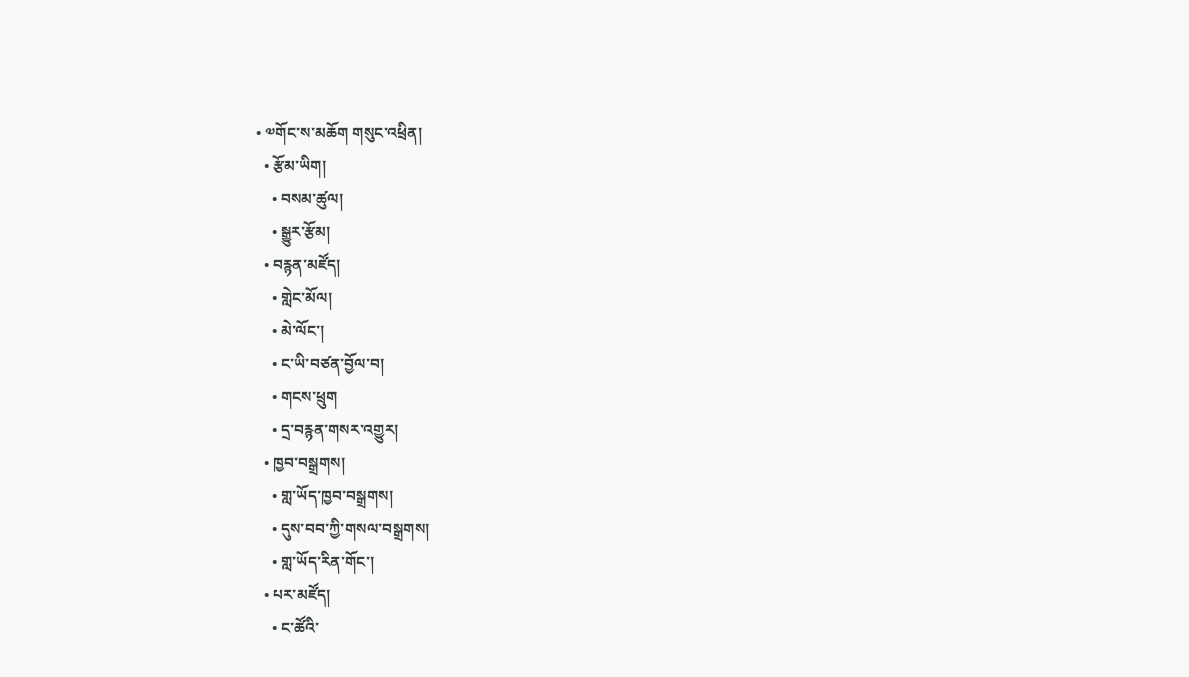• ༧གོང་ས་མཆོག གསུང་འཕྲིན།
  • རྩོམ་ཡིག།
    • བསམ་ཚུལ།
    • སྒྱུར་རྩོམ།
  • བརྙན་མཛོད།
    • གླེང་མོལ།
    • མེ་ལོང་།
    • ང་ཡི་བཙན་བྱོལ་བ།
    • གངས་ཕྲུག
    • དྲ་བརྙན་གསར་འགྱུར།
  • ཁྱབ་བསྒྲགས།
    • གླ་ཡོད་ཁྱབ་བསྒྲགས།
    • དུས་བབ་ཀྱི་གསལ་བསྒྲགས།
    • གླ་ཡོད་རིན་གོང་།
  • པར་མཛོད།
    • ང་ཚོའི་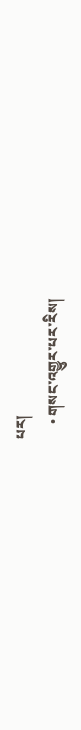པར།
    • གསང་འགྱུར་པར་རིས།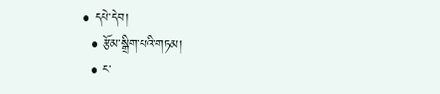• དཔེ་དེབ།
  • རྩོམ་སྒྲིག་པའི་གཏམ།
  • ང་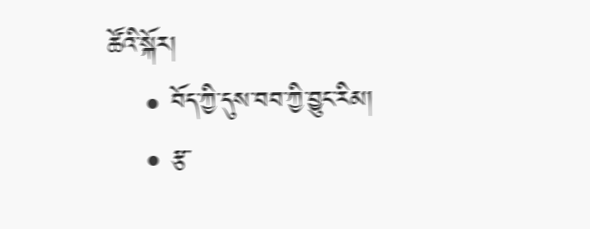ཚོའི་སྐོར།
    • བོད་ཀྱི་དུས་བབ་ཀྱི་བྱུང་རིམ།
    • རྩ་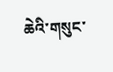ཆེའི་གསུང་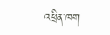འཕྲིན་ཁག